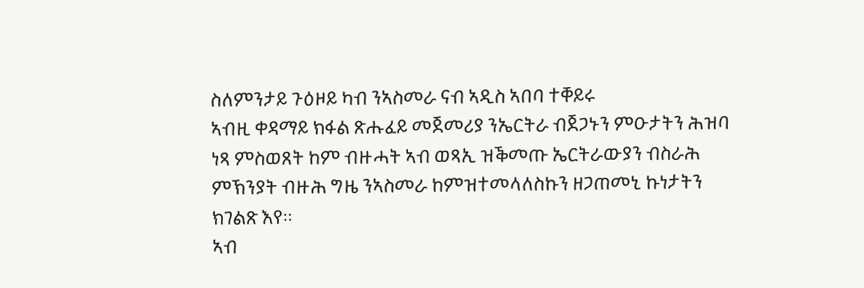ስለምንታይ ጉዕዞይ ካብ ንኣስመራ ናብ ኣዲስ ኣበባ ተቐይሩ
ኣብዚ ቀዳማይ ክፋል ጽሑፈይ መጀመሪያ ንኤርትራ ብጀጋኑን ምዑታትን ሕዝባ ነጻ ምስወጸት ከም ብዙሓት ኣብ ወጻኢ ዝቕመጡ ኤርትራውያን ብስራሕ ምኽንያት ብዙሕ ግዜ ንኣስመራ ከምዝተመላለስኩን ዘጋጠመኒ ኩነታትን ክገልጽ እየ።
ኣብ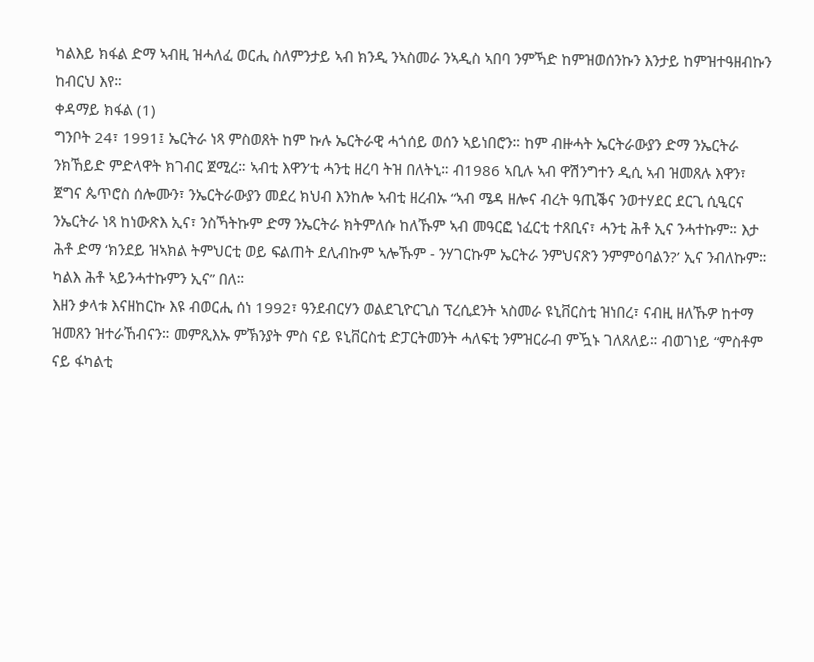ካልእይ ክፋል ድማ ኣብዚ ዝሓለፈ ወርሒ ስለምንታይ ኣብ ክንዲ ንኣስመራ ንኣዲስ ኣበባ ንምኻድ ከምዝወሰንኩን እንታይ ከምዝተዓዘብኩን ከብርህ እየ።
ቀዳማይ ክፋል (1)
ግንቦት 24፣ 1991፤ ኤርትራ ነጻ ምስወጸት ከም ኩሉ ኤርትራዊ ሓጎሰይ ወሰን ኣይነበሮን። ከም ብዙሓት ኤርትራውያን ድማ ንኤርትራ ንክኸይድ ምድላዋት ክገብር ጀሚረ። ኣብቲ እዋን’ቲ ሓንቲ ዘረባ ትዝ በለትኒ። ብ1986 ኣቢሉ ኣብ ዋሽንግተን ዲሲ ኣብ ዝመጸሉ እዋን፣ ጀግና ጴጥሮስ ሰሎሙን፣ ንኤርትራውያን መደረ ክህብ እንከሎ ኣብቲ ዘረብኡ “ኣብ ሜዳ ዘሎና ብረት ዓጢቕና ንወተሃደር ደርጊ ሲዒርና ንኤርትራ ነጻ ከነውጽእ ኢና፣ ንስኻትኩም ድማ ንኤርትራ ክትምለሱ ከለኹም ኣብ መዓርፎ ነፈርቲ ተጸቢና፣ ሓንቲ ሕቶ ኢና ንሓተኩም። እታ ሕቶ ድማ ‘ክንደይ ዝኣክል ትምህርቲ ወይ ፍልጠት ደሊብኩም ኣሎኹም - ንሃገርኩም ኤርትራ ንምህናጽን ንምምዕባልን?’ ኢና ንብለኩም። ካልእ ሕቶ ኣይንሓተኩምን ኢና” በለ።
እዘን ቃላቱ እናዘከርኩ እዩ ብወርሒ ሰነ 1992፣ ዓንደብርሃን ወልደጊዮርጊስ ፕረሲደንት ኣስመራ ዩኒቨርስቲ ዝነበረ፣ ናብዚ ዘለኹዎ ከተማ ዝመጸን ዝተራኸብናን። መምጺእኡ ምኽንያት ምስ ናይ ዩኒቨርስቲ ድፓርትመንት ሓለፍቲ ንምዝርራብ ምዃኑ ገለጸለይ። ብወገነይ “ምስቶም ናይ ፋካልቲ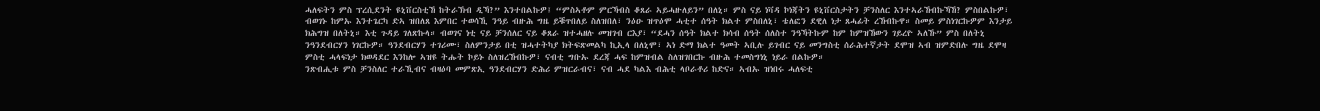ሓለፍትን ምስ ፕረሲደንት ዩኒቨርስቲኸ ከትራኽብ ዲኻ?” እንተበልኩዎ፤ “ምስኣቶም ምርኻብስ ቆጸራ ኣይሓዙለይን” በለኒ። ምስ ናይ ነቫዳ ኮነጃትን ዩኒቨርስታትን ቻንስለር እንተኣራኸብኩኻኸ? ምስበልኩዎ፣ ብወገኑ ከምኡ እንተጌርካ ድኣ ዝበለጸ እምበር ተወሳኺ ንዓይ ብዙሕ ግዜ ይቑጥበለይ ስለዝበለ፣ ንዕዑ ዝጥዕሞ ሓቲተ ሰዓት ክልተ ምስበለኒ፣ ቴለፎን ደዊለ ነታ ጸሓፊት ረኸብኩዋ። ስመይ ምስነገርኩዎም እንታይ ክሕግዝ በለትኒ። እቲ ጉዳይ ገለጽኩላ። ብወገና ነቲ ናይ ቻንሰለር ናይ ቆጸራ ዝተሓዘሉ መዝገብ ርእያ፣ “ደሓን ሰዓት ክልተ ክሳብ ሰዓት ሰለስተ ንዓኻትኩም ከም ከምዝኸውን ገይረዮ ኣለኹ” ምስ በለትኒ ንዓንደብርሃን ነገርኩዎ። ዓንደብርሃን ተገሪሙ፣ ስለምንታይ በቲ ዝሓተትካያ ክትፍጽመልካ ኪኢላ በለኒሞ፣ ኣነ ድማ ክልተ ዓመት ኣቢሉ ይገብር ናይ መንግስቲ ሰራሕተኛታት ደሞዝ ኣብ ዝምድበሉ ግዜ ደሞዛ ምስቲ ሓላፍነታ ክወዳደር እንከሎ ኣዝዩ ትሑት ኮይኑ ስለዝረኸብኩዎ፣ ናብቲ ግቡኡ ደረጃ ሓፍ ከምዝብል ስለዝገበርኩ ብዙሕ ተመስግነኒ ነይራ በልኩዎ።
ንጽብሒቱ ምስ ቻንስለር ተራኺብና ብዛዕባ መምጽኢ ዓንደብርሃን ድሕሪ ምዝርራብና፣ ናብ ሓደ ካልእ ብሕቲ ላቦራቶሪ ከድና። ኣብኡ ዝነበሩ ሓለፍቲ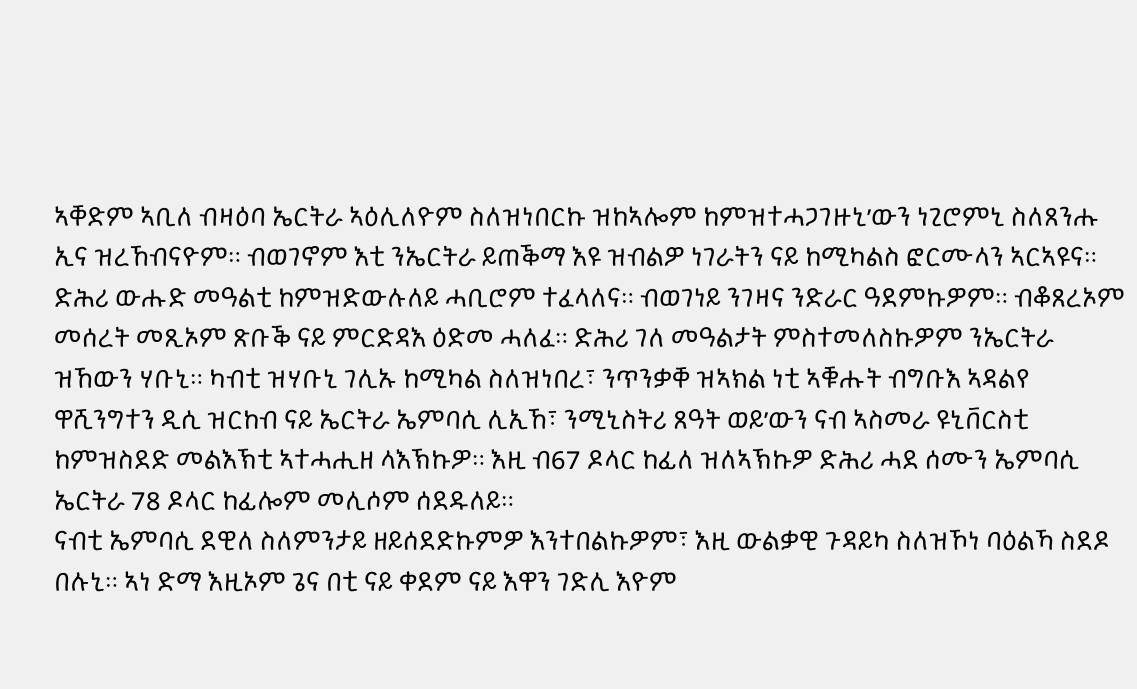ኣቐድም ኣቢለ ብዛዕባ ኤርትራ ኣዕሊለዮም ስለዝነበርኩ ዝከኣሎም ከምዝተሓጋገዙኒ’ውን ነጊሮምኒ ስለጸንሑ ኢና ዝረኸብናዮም። ብወገኖም እቲ ንኤርትራ ይጠቕማ እዩ ዝብልዎ ነገራትን ናይ ከሚካልስ ፎርሙላን ኣርኣዩና። ድሕሪ ውሑድ መዓልቲ ከምዝድውሉለይ ሓቢሮም ተፈላለና። ብወገነይ ንገዛና ንድራር ዓደምኩዎም። ብቆጸረኦም መሰረት መጺኦም ጽቡቕ ናይ ምርድዳእ ዕድመ ሓለፈ። ድሕሪ ገለ መዓልታት ምስተመለስኩዎም ንኤርትራ ዝኸውን ሃቡኒ። ካብቲ ዝሃቡኒ ገሊኡ ከሚካል ስለዝነበረ፣ ንጥንቃቐ ዝኣክል ነቲ ኣቑሑት ብግቡእ ኣዳልየ ዋሺንግተን ዲሲ ዝርከብ ናይ ኤርትራ ኤምባሲ ሊኢኸ፣ ንሚኒስትሪ ጸዓት ወይ’ውን ናብ ኣስመራ ዩኒቨርስቲ ከምዝስደድ መልእኽቲ ኣተሓሒዘ ላእኽኩዎ። እዚ ብ67 ዶላር ከፊለ ዝለኣኽኩዎ ድሕሪ ሓደ ሰሙን ኤምባሲ ኤርትራ 78 ዶላር ከፊሎም መሊሶም ሰደዱለይ።
ናብቲ ኤምባሲ ደዊለ ስለምንታይ ዘይሰደድኩምዎ እንተበልኩዎም፣ እዚ ውልቃዊ ጉዳይካ ስለዝኾነ ባዕልኻ ስደዶ በሉኒ። ኣነ ድማ እዚኦም ጌና በቲ ናይ ቀደም ናይ እዋን ገድሊ እዮም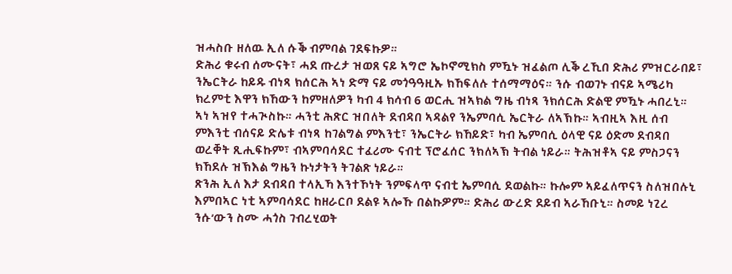ዝሓስቡ ዘለዉ ኢለ ሱቕ ብምባል ገደፍኩዎ።
ድሕሪ ቁሩብ ሰሙናት፣ ሓደ ጡረታ ዝወጸ ናይ ኣግሮ ኤኮኖሚክስ ምዃኑ ዝፈልጦ ሊቕ ረኺበ ድሕሪ ምዝርራበይ፣ ንኤርትራ ከይዱ ብነጻ ክሰርሕ ኣነ ድማ ናይ መጎዓዓዚኡ ክኸፍለሉ ተሰማማዕና። ንሱ ብወገኑ ብናይ ኣሜሪካ ክረምቲ እዋን ክኸውን ከምዘለዎን ካብ 4 ክሳብ 6 ወርሒ ዝኣክል ግዜ ብነጻ ንክሰርሕ ድልዊ ምዃኑ ሓበረኒ። ኣነ ኣዝየ ተሓጒስኩ። ሓንቲ ሕጽር ዝበለት ደብዳበ ኣዳልየ ንኤምባሲ ኤርትራ ለኣኽኩ። ኣብዚኣ እዚ ሰብ ምእንቲ ብሰናይ ድሌቱ ብነጻ ከገልግል ምእንቲ፣ ንኤርትራ ክኸይድ፣ ካብ ኤምባሲ ዕላዊ ናይ ዕድመ ደብዳበ ወረቐት ጺሒፍኩም፣ ብኣምባሳደር ተፈሪሙ ናብቲ ፕሮፈሰር ንክለኣኽ ትብል ነይራ። ትሕዝቶኣ ናይ ምስጋናን ክኸደሉ ዝኽእል ግዜን ኩነታትን ትገልጽ ነይራ።
ጽንሕ ኢለ እታ ደብዳበ ተላኢኻ እንተኾነት ንምፍላጥ ናብቲ ኤምባሲ ደወልኩ። ኩሎም ኣይፈለጥናን ስለዝበሉኒ እምበኣር ነቲ ኣምባሳደር ከዘራርቦ ደልዩ ኣሎኹ በልኩዎም። ድሕሪ ውረድ ደይብ ኣራኸቡኒ። ስመይ ነጊረ ንሱ’ውን ስሙ ሓጎስ ገብረሂወት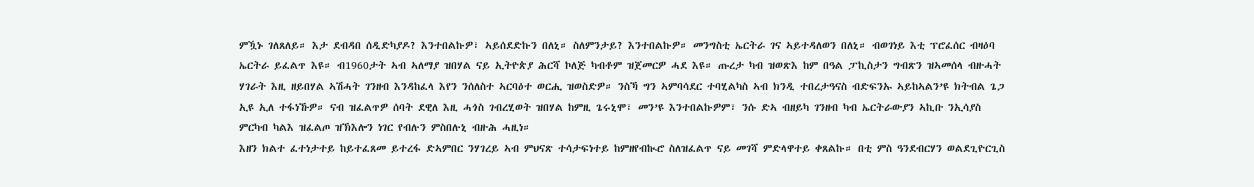ምዃኑ ገለጸለይ። እታ ደብዳበ ሰዲድካያዶ? እንተበልኩዎ፣ ኣይሰደድኩን በለኒ። ስለምንታይ? እንተበልኩዎ። መንግስቲ ኤርትራ ገና ኣይተዳለወን በለኒ። ብወገነይ እቲ ፕሮፈሰር ብዛዕባ ኤርትራ ይፈልጥ እዩ። ብ1960ታት ኣብ ኣለማያ ዝበሃል ናይ ኢትዮጵያ ሕርሻ ኮለጅ ካብቶም ዝጀመርዎ ሓደ እዩ። ጡረታ ካብ ዝወጽእ ከም በዓል ፓኪስታን ግብጽን ዝኣመሰላ ብዙሓት ሃገራት እዚ ዘይበሃል ኣሽሓት ገንዘብ እንዳከፈላ እየን ንሰለስተ ኣርባዕተ ወርሒ ዝወስድዎ። ንስኻ ግን ኣምባሳደር ተባሂልካስ ኣብ ክንዲ ተበረታዓናስ ብድፍንኡ ኣይከኣልን’ዩ ክትብል ጌጋ ኢዩ ኢለ ተፋነኹዎ። ናብ ዝፈልጥዎ ሰባት ደዊለ እዚ ሓጎስ ገብረሂወት ዝበሃል ከምዚ ጌሩኒሞ፣ መን’ዩ እንተበልኩዎም፣ ንሱ ድኣ ብዘይካ ገንዘብ ካብ ኤርትራውያን ኣኪቡ ንኢሳያስ ምርካብ ካልእ ዝፈልጦ ዝኽእሎን ነገር የብሉን ምስበሉኒ ብዙሕ ሓዚነ።
እዘን ክልተ ፈተነታተይ ከይተፈጸመ ይተረፋ ድኣምበር ንሃገረይ ኣብ ምህናጽ ተሳታፍነተይ ከምዘየብኲሮ ስለዝፈልጥ ናይ መገሻ ምድላዋተይ ቀጸልኩ። በቲ ምስ ዓንደብርሃን ወልደጊዮርጊስ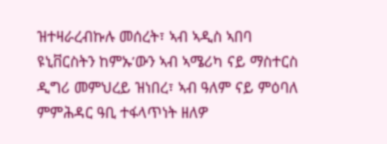ዝተዛራረብኩሉ መሰረት፣ ኣብ ኣዲስ ኣበባ ዩኒቨርስትን ከምኡ’ውን ኣብ ኣሜሪካ ናይ ማስተርስ ዲግሪ መምህረይ ዝነበረ፣ ኣብ ዓለም ናይ ምዕባለ ምምሕዳር ዓቢ ተፋላጥነት ዘለዎ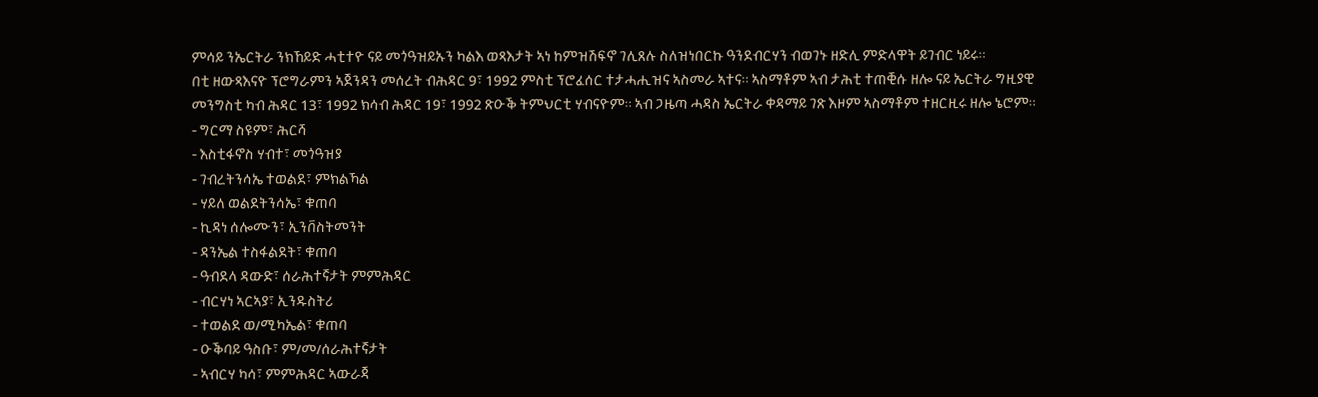ምሳይ ንኤርትራ ንክኸይድ ሓቲተዮ ናይ መጎዓዝይኡን ካልእ ወጻእታት ኣነ ከምዝሽፍኖ ገሊጸሉ ስለዝነበርኩ ዓንደብርሃን ብወገኑ ዘድሊ ምድላዋት ይገብር ነይሩ።
በቲ ዘውጻእናዮ ፕሮግራምን ኣጀንዳን መሰረት ብሕዳር 9፣ 1992 ምስቲ ፕሮፈሰር ተታሓሒዝና ኣስመራ ኣተና። ኣስማቶም ኣብ ታሕቲ ተጠቒሱ ዘሎ ናይ ኤርትራ ግዚያዊ መንግስቲ ካብ ሕዳር 13፣ 1992 ክሳብ ሕዳር 19፣ 1992 ጽዑቕ ትምህርቲ ሃብናዮም። ኣብ ጋዜጣ ሓዳስ ኤርትራ ቀዳማይ ገጽ እዞም ኣስማቶም ተዘርዚሩ ዘሎ ኔሮም።
- ግርማ ስዩም፣ ሕርሻ
- እስቲፋኖስ ሃብተ፣ መጎዓዝያ
- ገብረትንሳኤ ተወልደ፣ ምክልኻል
- ሃይለ ወልደትንሳኤ፣ ቁጠባ
- ኪዳነ ሰሎሙን፣ ኢንቨስትመንት
- ዳንኤል ተስፋልደት፣ ቁጠባ
- ዓብደላ ዳውድ፣ ሰራሕተኛታት ምምሕዳር
- ብርሃነ ኣርኣያ፣ ኢንዱስትሪ
- ተወልደ ወ/ሚካኤል፣ ቁጠባ
- ዑቕባይ ዓስቡ፣ ም/መ/ሰራሕተኛታት
- ኣብርሃ ካሳ፣ ምምሕዳር ኣውራጃ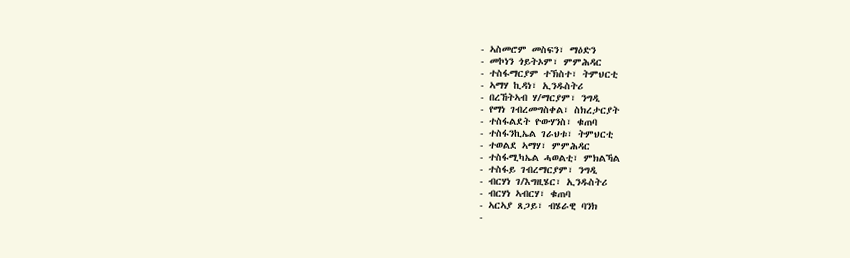- ኣስመሮም መስፍን፣ ማዕድን
- መኮነን ጎይትኦም፣ ምምሕዳር
- ተስፋማርያም ተኽስተ፣ ትምህርቲ
- ኣማሃ ኪዳነ፣ ኢንዱስትሪ
- በረኸትኣብ ሃ/ማርያም፣ ንግዲ
- የማነ ገብረመግስቀል፣ ስክረታርያት
- ተስፋልደት ዮውሃንስ፣ ቁጠባ
- ተስፋንኪኤል ገራህቱ፣ ትምህርቲ
- ተወልደ ኣማሃ፣ ምምሕዳር
- ተስፋሚካኤል ሓወልቲ፣ ምክልኻል
- ተስፋይ ገብረማርያም፣ ንግዲ
- ብርሃነ ገ/እግዚሄር፣ ኢንዱስትሪ
- ብርሃነ ኣብርሃ፣ ቁጠባ
- ኣርኣያ ጸጋይ፣ ብሄራዊ ባንክ
-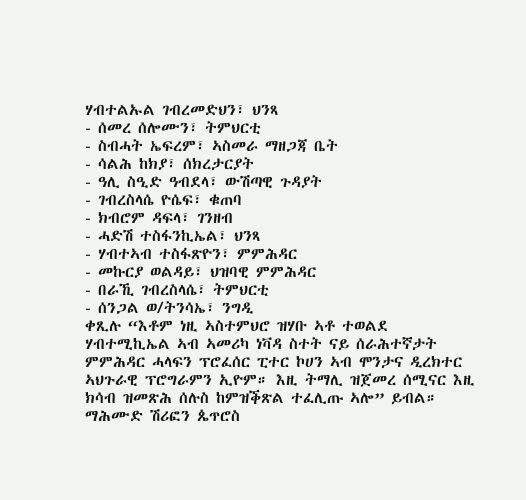ሃብተልኡል ገብረመድህን፣ ህንጻ
- ሰመረ ሰሎሙን፣ ትምህርቲ
- ስብሓት ኤፍረም፣ ኣስመራ ማዘጋጃ ቤት
- ሳልሕ ከክያ፣ ሰክረታርያት
- ዓሊ ስዒድ ዓብደላ፣ ውሽጣዊ ጉዳያት
- ገብረስላሴ ዮሴፍ፣ ቁጠባ
- ክብሮም ዳፍላ፣ ገንዘብ
- ሓድሽ ተስፋንኪኤል፣ ህንጻ
- ሃብተኣብ ተስፋጽዮን፣ ምምሕዳር
- መኩርያ ወልዳይ፣ ህዝባዊ ምምሕዳር
- በራኺ ገብረስላሴ፣ ትምህርቲ
- ሰንጋል ወ/ትንሳኤ፣ ንግዲ
ቀጺሉ “እቶም ነዚ ኣስተምህሮ ዝሃቡ ኣቶ ተወልደ ሃብተሚኪኤል ኣብ ኣመሪካ ነቫዳ ስተት ናይ ሰራሕተኛታት ምምሕዳር ሓላፍን ፕሮፈሰር ፒተር ኮሀን ኣብ ሞንታና ዲረክተር ኣህጉራዊ ፕሮግራምን ኢዮም። እዚ ትማሊ ዝጀመረ ሰሚናር እዚ ክሳብ ዝመጽሕ ሰሉስ ከምዝቕጽል ተፈሊጡ ኣሎ” ይብል። ማሕሙድ ሽሪፎን ጴጥሮስ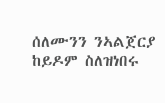ሰለሙንን ንኣልጀርያ ከይዶም ስለዝነበሩ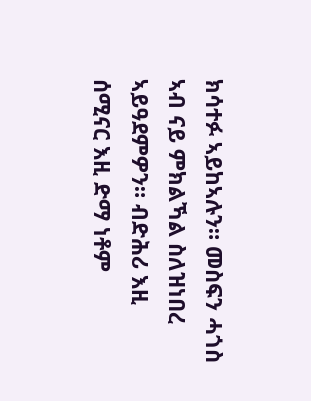ክሳተፉ ኣይከኣሉን። መስፍን ሓጎስ ኣብ ናይ ምክልኻል ስለዝነበረ ኣይዓደምዎን። ብድሕሪ እዚ ሰሚናር እዚ ድማ ነቶም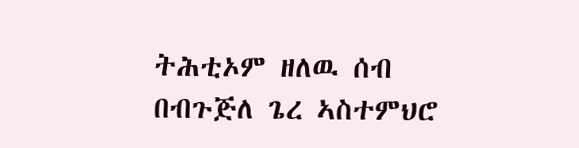ትሕቲኦም ዘለዉ ሰብ በብጉጅለ ጌረ ኣስተምህሮ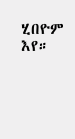ሂበዮም እየ።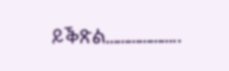ይቕጽል………………..